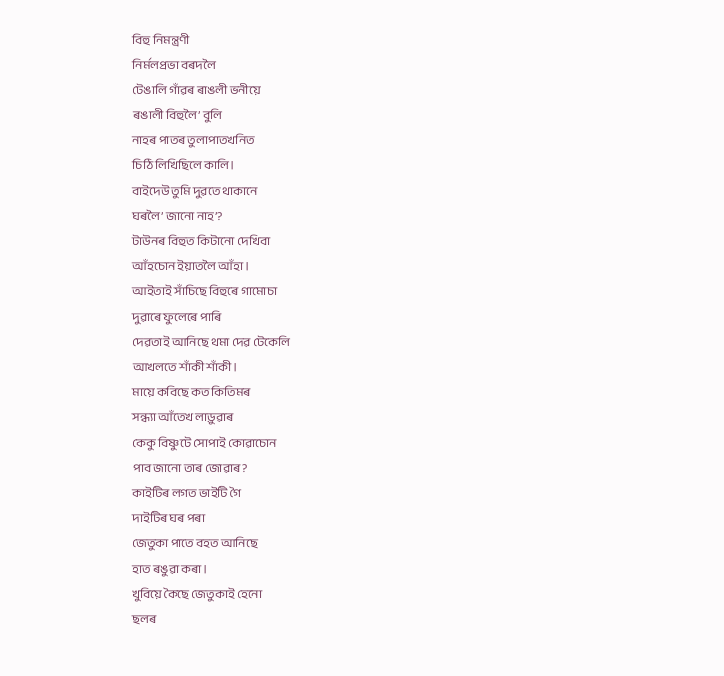বিহু নিমন্ত্ৰণী
নিৰ্মলপ্ৰভা বৰদলৈ
টেঙালি গাঁৱৰ ৰাঙলী ভনীয়ে
ৰঙালী বিহুলৈ’ বুলি
নাহৰ পাতৰ তুলাপাতখনিত
চিঠি লিখিছিলে কালি।
বাইদেউ তুমি দুৱতে থাকানে
ঘৰলৈ’ জানো নাহ’?
টাউনৰ বিহুত কিটানো দেখিবা
আঁহচোন ইয়াতলৈ আঁহা।
আইতাই সাঁচিছে বিহুৰে গামোচা
দুৱাৰে ফুলেৰে পাৰি
দেৱতাই আনিছে থমা দেৱ টেকেলি
আখলতে শাঁকী শাঁকী।
মায়ে কবিছে কত কিতিমৰ
সন্ধ্যা আঁতেখ লাড়ুৱাৰ
কেকু বিষ্ণুটে সোপাই কোৱাচোন
পাব জানো তাৰ জোৱাৰ?
কাইটিৰ লগত ভাইটি গৈ
দাইটিৰ ঘৰ পৰা
জেতুকা পাতে বহত আনিছে
হাত ৰঙুৱা কৰা।
খুবিয়ে কৈছে জেতুকাই হেনো
ছলৰ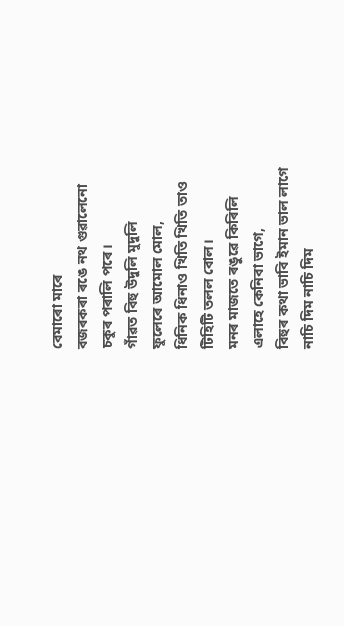বেমাৰো মাৰে
বজৰকৰা ৰঙে নথ গুৱালেনো
চকুৰ পৰালি পৰে।
গাঁৱত বিহু উদুলি মুদুলি
ফুলেৰে আমোল মোল,
ধিনিক ধিনাও খিতি খিতি তাও
টিহিটি তলল বোল।
মনৰ মাজতে ৰঙুৱে কিৰিলি
এলাহে কেনিবা ভাগে,
বিহুৰ কথা ভাবি ইমান ভাল লাগে
নাচি দিম নাচি দিম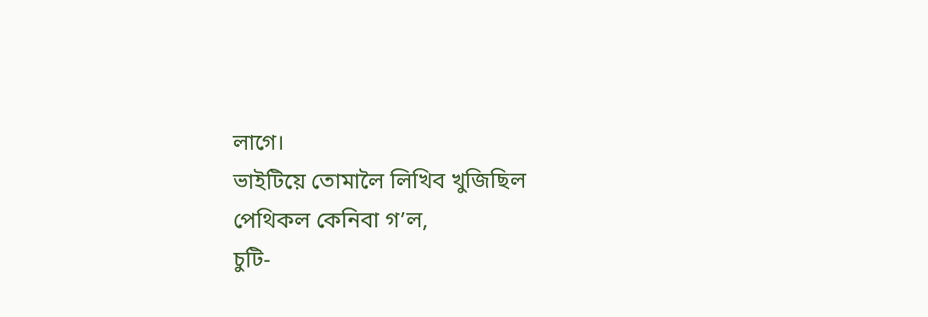লাগে।
ভাইটিয়ে তোমালৈ লিখিব খুজিছিল
পেথিকল কেনিবা গ’ল,
চুটি-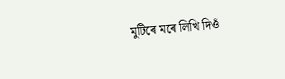মুটিৰে মৰে লিখি দিওঁ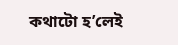কথাটো হ’লেই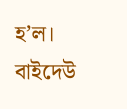হ’ল।
বাইদেউ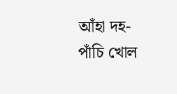আঁহা দহ-পাঁচি খোল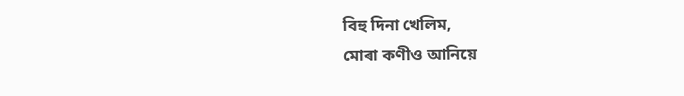বিহু দিনা খেলিম,
মোৰা কণীও আনিয়ে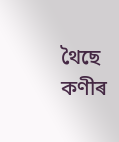থৈছে
কণীৰ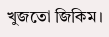খুজতো জিকিম।